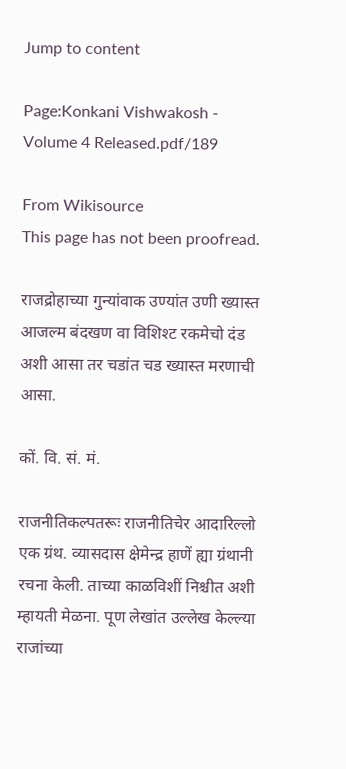Jump to content

Page:Konkani Vishwakosh - Volume 4 Released.pdf/189

From Wikisource
This page has not been proofread.

राजद्रोहाच्या गुन्यांवाक उण्यांत उणी ख्यास्त आजल्म बंदखण वा विशिश्ट रकमेचो दंड अशी आसा तर चडांत चड ख्यास्त मरणाची आसा.

कों. वि. सं. मं.

राजनीतिकल्पतरूः राजनीतिचेर आदारिल्लो एक ग्रंथ. व्यासदास क्षेमेन्द्र हाणें ह्या ग्रंथानी रचना केली. ताच्या काळविशीं निश्चीत अशी म्हायती मेळना. पूण लेखांत उल्लेख केल्ल्या राजांच्या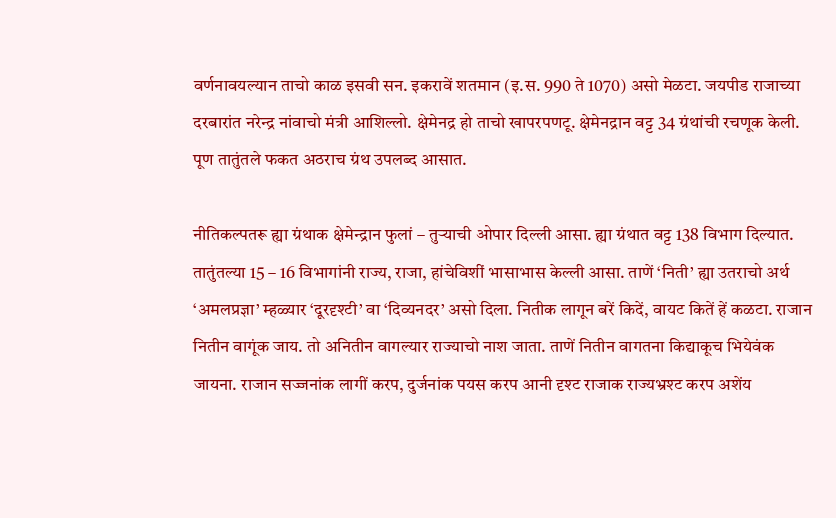वर्णनावयल्यान ताचो काळ इसवी सन. इकरावें शतमान (इ.स. 990 ते 1070) असो मेळटा. जयपीड राजाच्या दरबारांत नरेन्द्र नांवाचो मंत्री आशिल्लो. क्षेमेनद्र हो ताचो खापरपणटू. क्षेमेनद्रान वट्ट 34 ग्रंथांची रचणूक केली. पूण तातुंतले फकत अठराच ग्रंथ उपलब्द आसात.

नीतिकल्पतरू ह्या ग्रंथाक क्षेमेन्द्रान फुलां – तुऱ्याची ओपार दिल्ली आसा. ह्या ग्रंथात वट्ट 138 विभाग दिल्यात. तातुंतल्या 15 – 16 विभागांनी राज्य, राजा, हांचेविशीं भासाभास केल्ली आसा. ताणें ‘निती’ ह्या उतराचो अर्थ ‘अमलप्रज्ञा’ म्हळ्यार ‘दूरदृश्टी’ वा ‘दिव्यनदर’ असो दिला. नितीक लागून बरें किदें, वायट कितें हें कळटा. राजान नितीन वागूंक जाय. तो अनितीन वागल्यार राज्याचो नाश जाता. ताणें नितीन वागतना किद्याकूच भियेवंक जायना. राजान सज्जनांक लागीं करप, दुर्जनांक पयस करप आनी दृश्ट राजाक राज्यभ्रश्ट करप अशेंय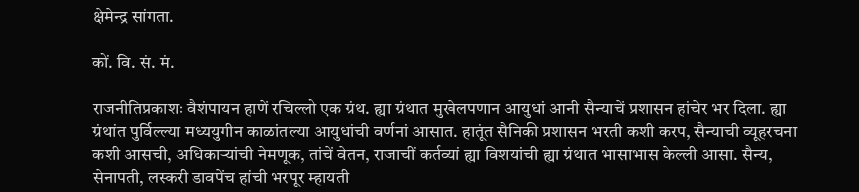क्षेमेन्द्र सांगता.

कों. वि. सं. मं.

राजनीतिप्रकाशः वैशंपायन हाणें रचिल्लो एक ग्रंथ. ह्या ग्रंथात मुखेलपणान आयुधां आनी सैन्याचें प्रशासन हांचेर भर दिला. ह्या ग्रंथांत पुर्विल्ल्या मध्ययुगीन काळांतल्या आयुधांची वर्णनां आसात. हातूंत सैनिकी प्रशासन भरती कशी करप, सैन्याची व्यूहरचना कशी आसची, अधिकाऱ्यांची नेमणूक, तांचें वेतन, राजाचीं कर्तव्यां ह्या विशयांची ह्या ग्रंथात भासाभास केल्ली आसा. सैन्य, सेनापती, लस्करी डावपेंच हांची भरपूर म्हायती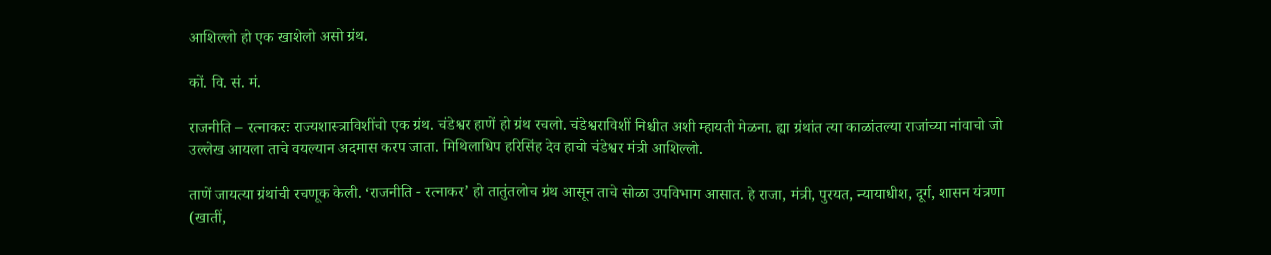आशिल्लो हो एक खाशेलो असो ग्रंथ.

कों. वि. सं. मं.

राजनीति – रत्नाकरः राज्यशास्त्राविशींचो एक ग्रंथ. चंडेश्वर हाणें हो ग्रंथ रचलो. चंडेश्वराविशीं निश्चीत अशी म्हायती मेळना. ह्या ग्रंथांत त्या काळांतल्या राजांच्या नांवाचो जो उल्लेख आयला ताचे वयल्यान अदमास करप जाता. मिथिलाधिप हरिसिंह देव हाचो चंडेश्वर मंत्री आशिल्लो.

ताणें जायत्या ग्रंथांची रचणूक केली. ‘राजनीति - रत्नाकर’ हो तातुंतलोच ग्रंथ आसून ताचे सोळा उपविभाग आसात. हे राजा, मंत्री, पुरयत, न्यायाधीश, दूर्ग, शासन यंत्रणा (खातीं,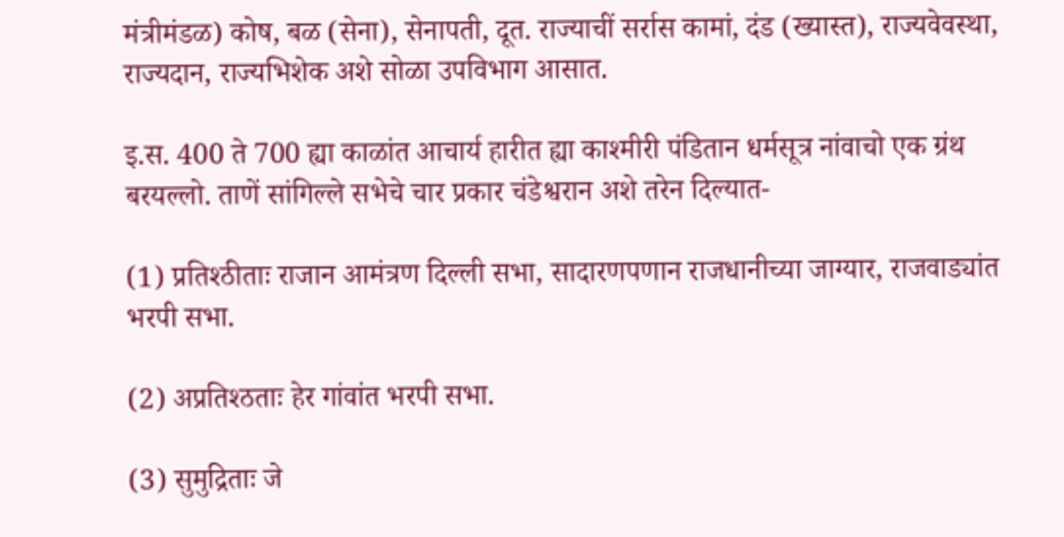मंत्रीमंडळ) कोष, बळ (सेना), सेनापती, दूत. राज्याचीं सर्रास कामां, दंड (ख्यास्त), राज्यवेवस्था, राज्यदान, राज्यभिशेक अशे सोळा उपविभाग आसात.

इ.स. 400 ते 700 ह्या काळांत आचार्य हारीत ह्या काश्मीरी पंडितान धर्मसूत्र नांवाचो एक ग्रंथ बरयल्लो. ताणें सांगिल्ले सभेचे चार प्रकार चंडेश्वरान अशे तरेन दिल्यात-

(1) प्रतिश्ठीताः राजान आमंत्रण दिल्ली सभा, सादारणपणान राजधानीच्या जाग्यार, राजवाड्यांत भरपी सभा.

(2) अप्रतिश्ठताः हेर गांवांत भरपी सभा.

(3) सुमुद्रिताः जे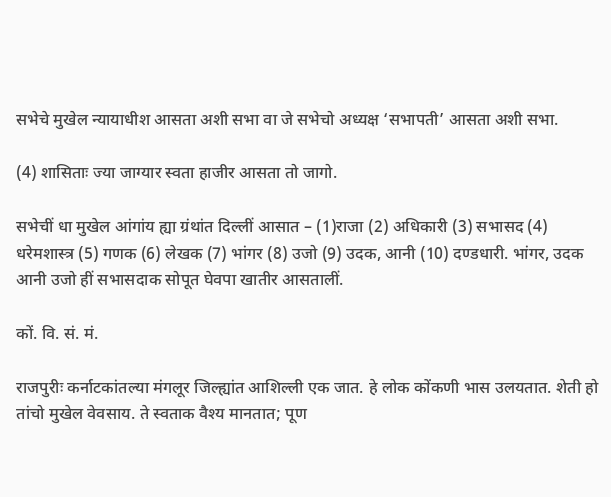सभेचे मुखेल न्यायाधीश आसता अशी सभा वा जे सभेचो अध्यक्ष ‘सभापती’ आसता अशी सभा.

(4) शासिताः ज्या जाग्यार स्वता हाजीर आसता तो जागो.

सभेचीं धा मुखेल आंगांय ह्या ग्रंथांत दिल्लीं आसात – (1)राजा (2) अधिकारी (3) सभासद (4) धरेमशास्त्र (5) गणक (6) लेखक (7) भांगर (8) उजो (9) उदक, आनी (10) दण्डधारी. भांगर, उदक आनी उजो हीं सभासदाक सोपूत घेवपा खातीर आसतालीं.

कों. वि. सं. मं.

राजपुरीः कर्नाटकांतल्या मंगलूर जिल्ह्यांत आशिल्ली एक जात. हे लोक कोंकणी भास उलयतात. शेती हो तांचो मुखेल वेवसाय. ते स्वताक वैश्य मानतात; पूण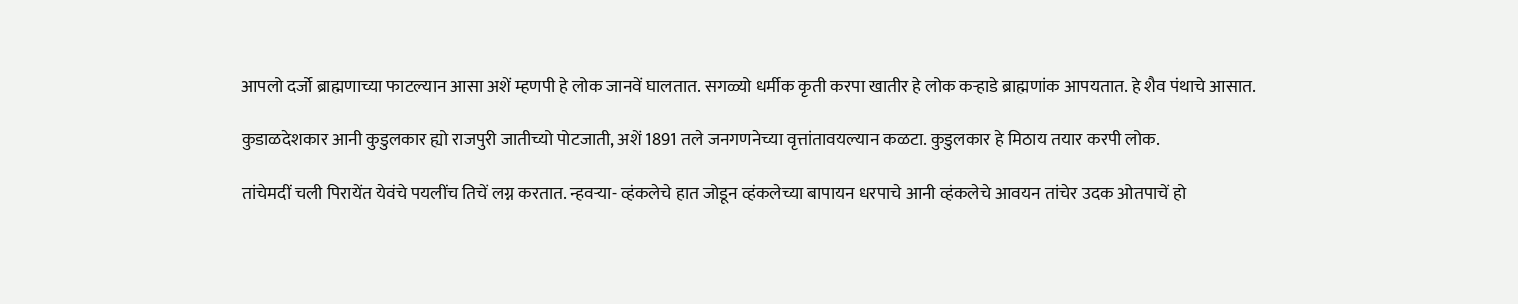आपलो दर्जो ब्राह्मणाच्या फाटल्यान आसा अशें म्हणपी हे लोक जानवें घालतात. सगळ्यो धर्मीक कृती करपा खातीर हे लोक कऱ्हाडे ब्राह्मणांक आपयतात. हे शैव पंथाचे आसात.

कुडाळदेशकार आनी कुडुलकार ह्यो राजपुरी जातीच्यो पोटजाती, अशें 1891 तले जनगणनेच्या वृत्तांतावयल्यान कळटा. कुडुलकार हे मिठाय तयार करपी लोक.

तांचेमदीं चली पिरायेंत येवंचे पयलींच तिचें लग्न करतात. न्हवऱ्या- व्हंकलेचे हात जोडून व्हंकलेच्या बापायन धरपाचे आनी व्हंकलेचे आवयन तांचेर उदक ओतपाचें हो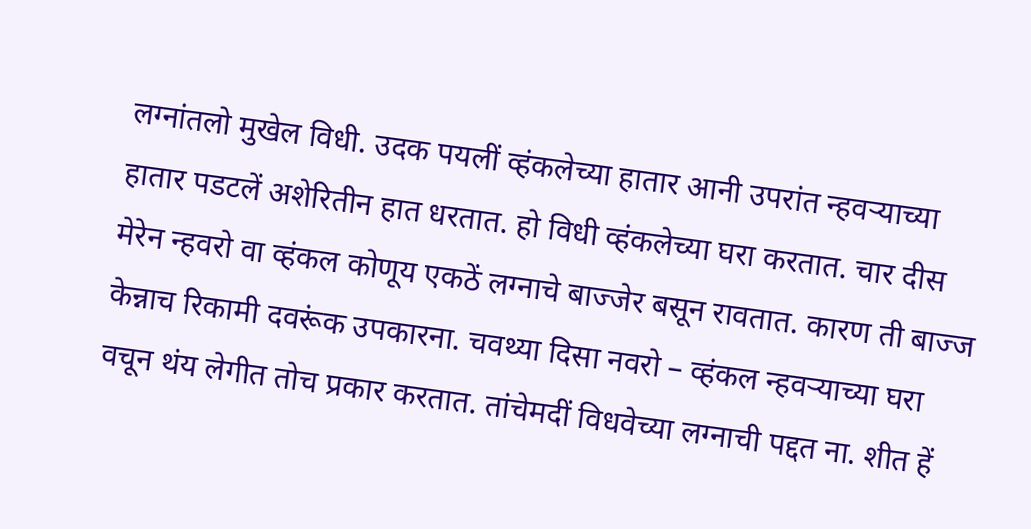लग्नांतलो मुखेल विधी. उदक पयलीं व्हंकलेच्या हातार आनी उपरांत न्हवऱ्याच्या हातार पडटलें अशेरितीन हात धरतात. हो विधी व्हंकलेच्या घरा करतात. चार दीस मेरेन न्हवरो वा व्हंकल कोणूय एकठें लग्नाचे बाज्जेर बसून रावतात. कारण ती बाज्ज केन्नाच रिकामी दवरूंक उपकारना. चवथ्या दिसा नवरो – व्हंकल न्हवऱ्याच्या घरा वचून थंय लेगीत तोच प्रकार करतात. तांचेमदीं विधवेच्या लग्नाची पद्दत ना. शीत हें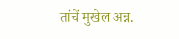तांचें मुखेल अन्न.